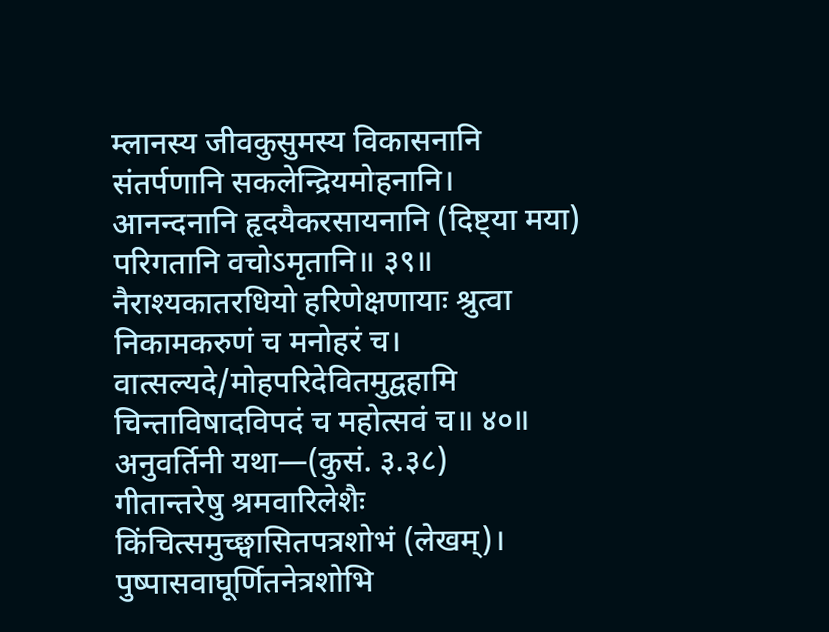म्लानस्य जीवकुसुमस्य विकासनानि संतर्पणानि सकलेन्द्रियमोहनानि।
आनन्दनानि हृदयैकरसायनानि (दिष्ट्या मया) परिगतानि वचोऽमृतानि॥ ३९॥
नैराश्यकातरधियो हरिणेक्षणायाः श्रुत्वा निकामकरुणं च मनोहरं च।
वात्सल्यदे/मोहपरिदेवितमुद्वहामि चिन्ताविषादविपदं च महोत्सवं च॥ ४०॥
अनुवर्तिनी यथा—(कुसं. ३.३८)
गीतान्तरेषु श्रमवारिलेशैः किंचित्समुच्छ्वासितपत्रशोभं (लेखम्)।
पुष्पासवाघूर्णितनेत्रशोभि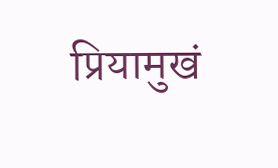प्रियामुखं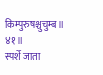किम्पुरुषश्चुचुम्ब॥ ४१॥
स्पर्शे जाता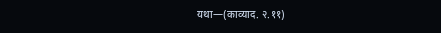यथा—(काव्याद. २.११)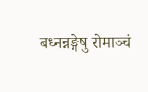बध्नन्नङ्गेषु रोमाञ्चं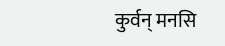कुर्वन् मनसि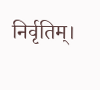निर्वृतिम्।